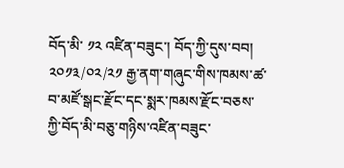བོད་མི་ ༡༢ འཛིན་བཟུང་། བོད་ཀྱི་དུས་བབ། ༢༠༡༣/༠༢/༢༡ རྒྱ་ནག་གཞུང་གིས་ཁམས་ཚ་བ་མཛོ་སྒང་རྫོང་དང་སྨར་ཁམས་རྫོང་བཅས་ཀྱི་བོད་མི་བཅུ་གཉིས་འཛིན་བཟུང་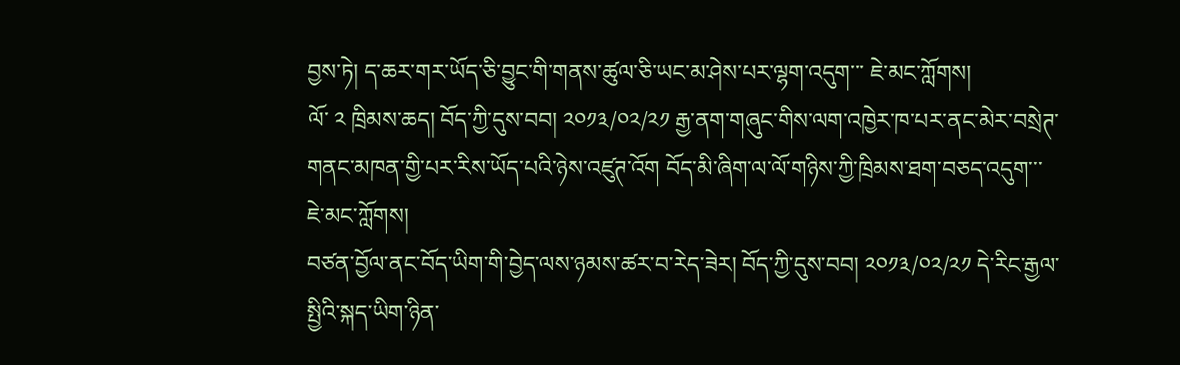བྱས་ཏེ། ད་ཆར་གར་ཡོད་ཅི་བྱུང་གི་གནས་ཚུལ་ཅི་ཡང་མ་ཤེས་པར་ལྷག་འདུག་་་ ཇེ་མང་ཀློགས།
ལོ་ ༢ ཁྲིམས་ཆད། བོད་ཀྱི་དུས་བབ། ༢༠༡༣/༠༢/༢༡ རྒྱ་ནག་གཞུང་གིས་ལག་འཁྱེར་ཁ་པར་ནང་མེར་བསྲེཊ་གནང་མཁན་གྱི་པར་རིས་ཡོད་པའི་ཉེས་འཛུཊ་འོག བོད་མི་ཞིག་ལ་ལོ་གཉིས་ཀྱི་ཁྲིམས་ཐག་བཅད་འདུག་་་ ཇེ་མང་ཀློགས།
བཙན་བྱོལ་ནང་བོད་ཡིག་གི་བྱེད་ལས་ཉམས་ཚར་བ་རེད་ཟེར། བོད་ཀྱི་དུས་བབ། ༢༠༡༣/༠༢/༢༡ དེ་རིང་རྒྱལ་སྤྱིའི་སྐད་ཡིག་ཉིན་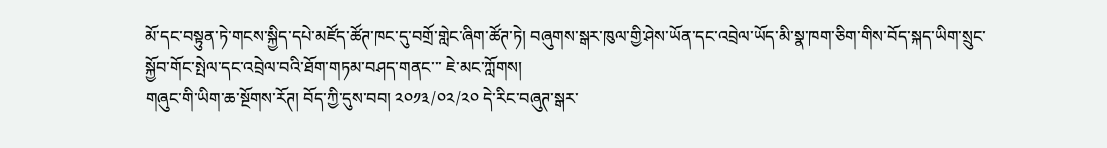མོ་དང་བསྟུན་ཏེ་གངས་སྐྱིད་དཔེ་མཛོད་ཚོཊ་ཁང་དུ་བགྲོ་གླེང་ཞིག་ཚོཊ་ཏེ། བཞུགས་སྒར་ཁུལ་གྱི་ཤེས་ཡོན་དང་འབྲེལ་ཡོད་མི་སྣ་ཁག་ཅིག་གིས་བོད་སྐད་ཡིག་སྲུང་སྐྱོབ་གོང་སྤེལ་དང་འབྲེལ་བའི་ཐོག་གཏམ་བཤད་གནང་་་ ཇེ་མང་ཀློགས།
གཞུང་གི་ཡིག་ཆ་སྔོགས་རོཊ། བོད་ཀྱི་དུས་བབ། ༢༠༡༣/༠༢/༢༠ དེ་རིང་བཞུཊ་སྒར་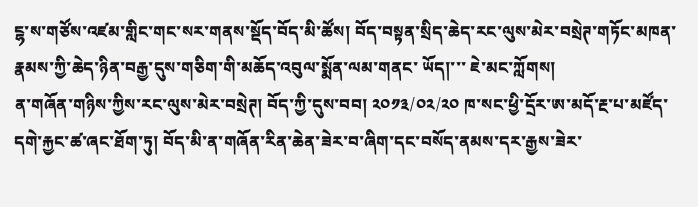ངྷ་ས་གཙོས་འཛམ་གླིང་གང་སར་གནས་སྡོད་བོད་མི་ཚོས། བོད་བསྟན་སྲིད་ཆེད་རང་ལུས་མེར་བསྲེཊ་གཏོང་མཁན་རྣམས་ཀྱི་ཆེད་ཉིན་བརྒྱ་དུས་གཅིག་གི་མཆོད་འབུལ་སྨོན་ལམ་གནང་ ཡོད།་་་ ཇེ་མང་ཀློགས།
ན་གཞོན་གཉིས་ཀྱིས་རང་ལུས་མེར་བསྲེཊ། བོད་ཀྱི་དུས་བབ། ༢༠༡༣/༠༢/༢༠ ཁ་སང་ཕྱི་དྲོར་ཨ་མདོ་རྔ་པ་མཛོད་དགེ་རྐྱང་ཚ་ཞང་ཐོག་ཏུ། བོད་མི་ན་གཞོན་རིན་ཆེན་ཟེར་བ་ཞིག་དང་བསོད་ནམས་དར་རྒྱས་ཟེར་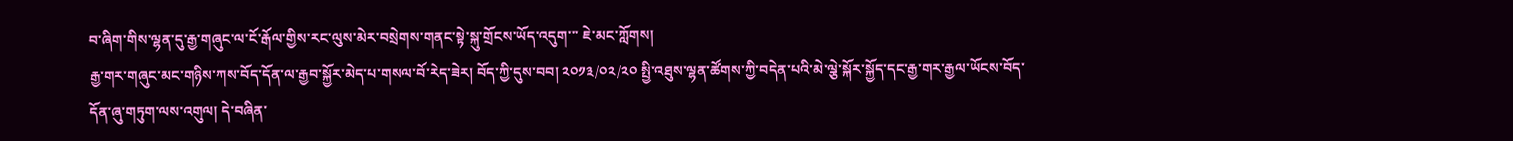བ་ཞིག་གིས་ལྷན་དུ་རྒྱ་གཞུང་ལ་ངོ་རྒོལ་གྱིས་རང་ལུས་མེར་བསྲེགས་གནང་སྟེ་སྐུ་གྲོངས་ཡོད་འདུག་་་ ཇེ་མང་ཀློགས།
རྒྱ་གར་གཞུང་མང་གཉིས་ཀས་བོད་དོན་ལ་རྒྱབ་སྐྱོར་མེད་པ་གསལ་བོ་རེད་ཟེར། བོད་ཀྱི་དུས་བབ། ༢༠༡༣/༠༢/༢༠ སྤྱི་འཐུས་ལྷན་ཚོགས་ཀྱི་བདེན་པའི་མེ་ལྕེ་སྐོར་སྐྱོད་དང་རྒྱ་གར་རྒྱལ་ཡོངས་བོད་དོན་ཞུ་གཏུག་ལས་འགུལ། དེ་བཞིན་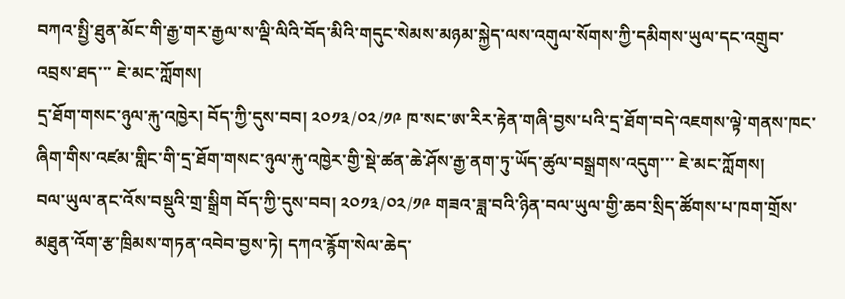བཀའ་སྤྱི་ཐུན་མོང་གི་རྒྱ་གར་རྒྱལ་ས་ལྡི་ལིའི་བོད་མིའི་གདུང་སེམས་མཉམ་སྐྱེད་ལས་འགུལ་སོགས་ཀྱི་དམིགས་ཡུལ་དང་འགྲུབ་འབྲས་ཐད་་་ ཇེ་མང་ཀློགས།
དྲ་ཐོག་གསང་ཉུལ་རྐུ་འཁྱེར། བོད་ཀྱི་དུས་བབ། ༢༠༡༣/༠༢/༡༩ ཁ་སང་ཨ་རིར་རྟེན་གཞི་བྱས་པའི་དྲ་ཐོག་བདེ་འཇགས་ལྟེ་གནས་ཁང་ཞིག་གིས་འཛམ་གླིང་གི་དྲ་ཐོག་གསང་ཉུལ་རྐུ་འཁྱེར་གྱི་སྡེ་ཚན་ཆེ་ཤོས་རྒྱ་ནག་ཏུ་ཡོད་ཚུལ་བསྒྲགས་འདུག་་་ ཇེ་མང་ཀློགས།
བལ་ཡུལ་ནང་འོས་བསྡུའི་གྲ་སྒྲིག བོད་ཀྱི་དུས་བབ། ༢༠༡༣/༠༢/༡༩ གཟའ་ཟླ་བའི་ཉིན་བལ་ཡུལ་གྱི་ཆབ་སྲིད་ཚོགས་པ་ཁག་གྲོས་མཐུན་འོག་རྩ་ཁྲིམས་གཏན་འབེབ་བྱས་ཏེ། དཀའ་རྙོག་སེལ་ཆེད་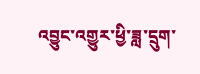འབྱུང་འགྱུར་ཕྱི་ཟླ་དྲུག་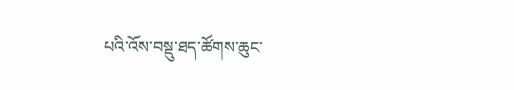པའི་འོས་བསྡུ་ཐད་ཚོགས་ཆུང་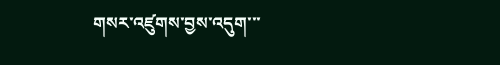གསར་འཛུགས་བྱས་འདུག་་་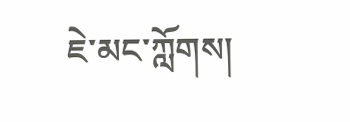ཇེ་མང་ཀློགས།